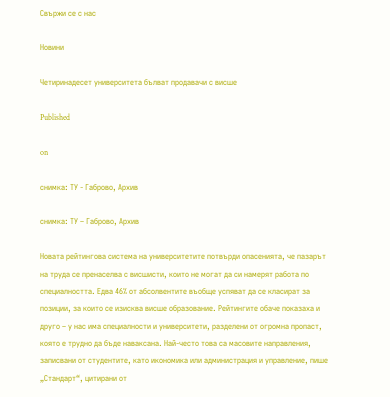Свържи се с нас

Новини

Четиринадесет университета бълват продавачи с висше

Published

on

снимка: ТУ - Габрово, Архив

снимка: ТУ – Габрово, Архив

Новата рейтингова система на университетите потвърди опасенията, че пазарът на труда се пренаселва с висшисти, които не могат да си намерят работа по специалността. Едва 46% от абсолвентите въобще успяват да се класират за позиции, за които се изисква висше образование. Рейтингите обаче показаха и друго – у нас има специалности и университети, разделени от огромна пропаст, която е трудно да бъде наваксана. Най-често това са масовите направления, записвани от студентите, като икономика или администрация и управление, пише „Стандарт“, цитирани от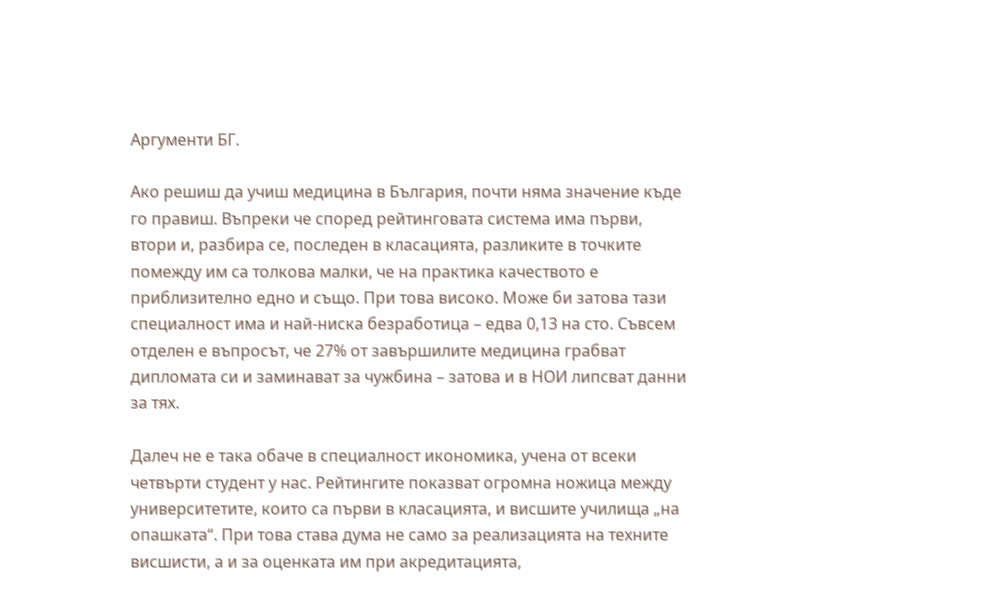Аргументи БГ.

Ако решиш да учиш медицина в България, почти няма значение къде го правиш. Въпреки че според рейтинговата система има първи, втори и, разбира се, последен в класацията, разликите в точките помежду им са толкова малки, че на практика качеството е приблизително едно и също. При това високо. Може би затова тази специалност има и най-ниска безработица – едва 0,13 на сто. Съвсем отделен е въпросът, че 27% от завършилите медицина грабват дипломата си и заминават за чужбина – затова и в НОИ липсват данни за тях.

Далеч не е така обаче в специалност икономика, учена от всеки четвърти студент у нас. Рейтингите показват огромна ножица между университетите, които са първи в класацията, и висшите училища „на опашката“. При това става дума не само за реализацията на техните висшисти, а и за оценката им при акредитацията,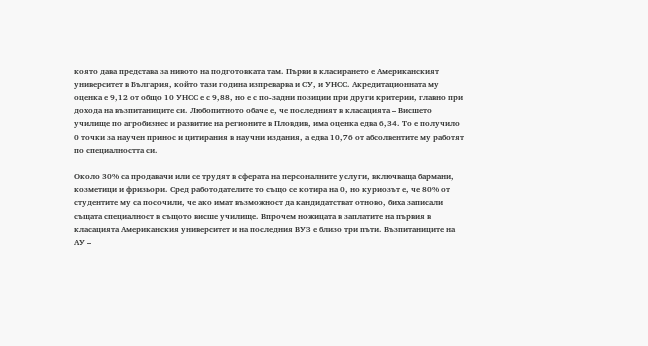която дава представа за нивото на подготовката там. Първи в класирането е Американският университет в България, който тази година изпреварва и СУ, и УНСС. Aкредитационната му оценка е 9,12 от общо 10 УНСС е с 9,88, но е с по-задни позиции при други критерии, главно при дохода на възпитаниците си. Любопитното обаче е, че последният в класацията – Висшето училище по агробизнес и развитие на регионите в Пловдив, има оценка едва 6,34. То е получило 0 точки за научен принос и цитирания в научни издания, а едва 10,76 от абсолвентите му работят по специалността си.

Около 30% са продавачи или се трудят в сферата на персоналните услуги, включваща бармани, козметици и фризьори. Сред работодателите то също се котира на 0, но куриозът е, че 80% от студентите му са посочили, че ако имат възможност да кандидатстват отново, биха записали същата специалност в същото висше училище. Впрочем ножицата в заплатите на първия в класацията Американския университет и на последния ВУЗ е близо три пъти. Възпитаниците на АУ –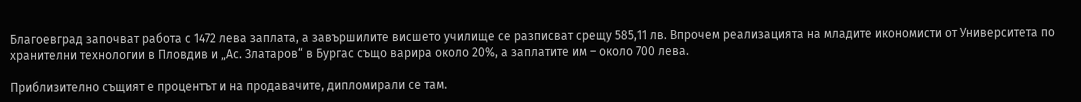Благоевград започват работа с 1472 лева заплата, а завършилите висшето училище се разписват срещу 585,11 лв. Впрочем реализацията на младите икономисти от Университета по хранителни технологии в Пловдив и „Ас. Златаров“ в Бургас също варира около 20%, а заплатите им – около 700 лева.

Приблизително същият е процентът и на продавачите, дипломирали се там.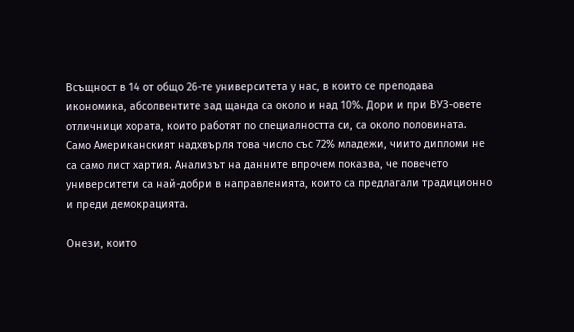Всъщност в 14 от общо 26-те университета у нас, в които се преподава икономика, абсолвентите зад щанда са около и над 10%. Дори и при ВУЗ-овете отличници хората, които работят по специалността си, са около половината. Само Американският надхвърля това число със 72% младежи, чиито дипломи не са само лист хартия. Анализът на данните впрочем показва, че повечето университети са най-добри в направленията, които са предлагали традиционно и преди демокрацията.

Онези, които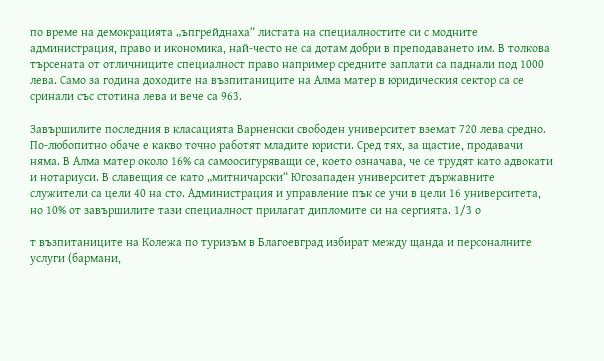по време на демокрацията „ъпгрейднаха“ листата на специалностите си с модните администрация, право и икономика, най-често не са дотам добри в преподаването им. В толкова търсената от отличниците специалност право например средните заплати са паднали под 1000 лева. Само за година доходите на възпитаниците на Алма матер в юридическия сектор са се сринали със стотина лева и вече са 963.

Завършилите последния в класацията Варненски свободен университет вземат 720 лева средно. По-любопитно обаче е какво точно работят младите юристи. Сред тях, за щастие, продавачи няма. В Алма матер около 16% са самоосигуряващи се, което означава, че се трудят като адвокати и нотариуси. В славещия се като „митничарски“ Югозападен университет държавните служители са цели 40 на сто. Администрация и управление пък се учи в цели 16 университета, но 10% от завършилите тази специалност прилагат дипломите си на сергията. 1/3 о

т възпитаниците на Колежа по туризъм в Благоевград избират между щанда и персоналните услуги (бармани,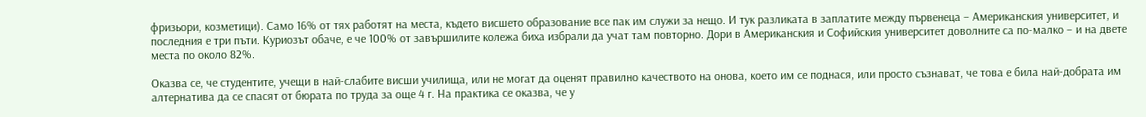фризьори, козметици). Само 16% от тях работят на места, където висшето образование все пак им служи за нещо. И тук разликата в заплатите между първенеца – Американския университет, и последния е три пъти. Куриозът обаче, е че 100% от завършилите колежа биха избрали да учат там повторно. Дори в Американския и Софийския университет доволните са по-малко – и на двете места по около 82%.

Оказва се, че студентите, учещи в най-слабите висши училища, или не могат да оценят правилно качеството на онова, което им се поднася, или просто съзнават, че това е била най-добрата им алтернатива да се спасят от бюрата по труда за още 4 г. На практика се оказва, че у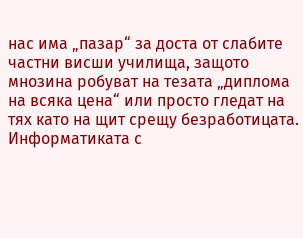нас има „пазар“ за доста от слабите частни висши училища, защото мнозина робуват на тезата „диплома на всяка цена“ или просто гледат на тях като на щит срещу безработицата. Информатиката с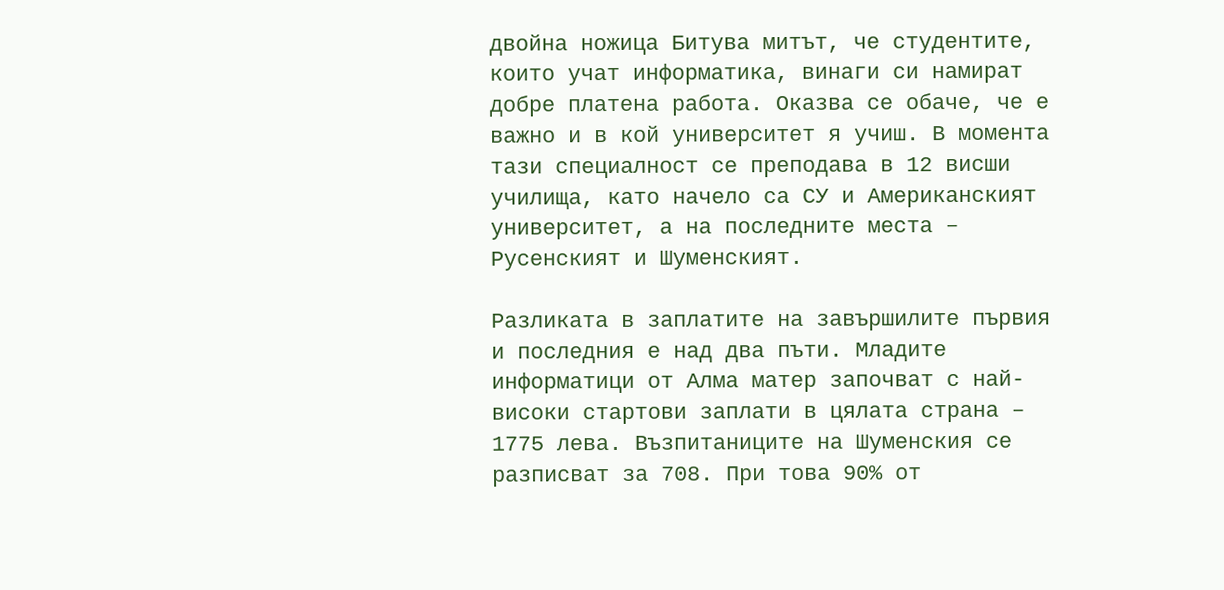двойна ножица Битува митът, че студентите, които учат информатика, винаги си намират добре платена работа. Оказва се обаче, че е важно и в кой университет я учиш. В момента тази специалност се преподава в 12 висши училища, като начело са СУ и Американският университет, а на последните места – Русенският и Шуменският.

Разликата в заплатите на завършилите първия и последния е над два пъти. Младите информатици от Алма матер започват с най-високи стартови заплати в цялата страна – 1775 лева. Възпитаниците на Шуменския се разписват за 708. При това 90% от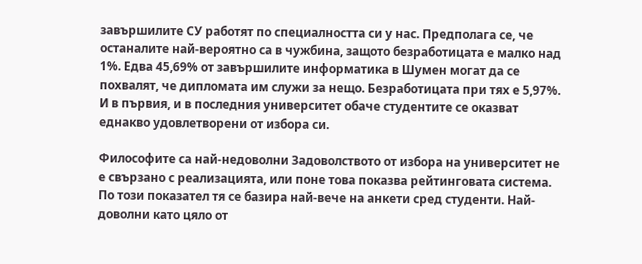завършилите СУ работят по специалността си у нас. Предполага се, че останалите най-вероятно са в чужбина, защото безработицата е малко над 1%. Едва 45,69% от завършилите информатика в Шумен могат да се похвалят, че дипломата им служи за нещо. Безработицата при тях е 5,97%. И в първия, и в последния университет обаче студентите се оказват еднакво удовлетворени от избора си.

Философите са най-недоволни Задоволството от избора на университет не е свързано с реализацията, или поне това показва рейтинговата система. По този показател тя се базира най-вече на анкети сред студенти. Най-доволни като цяло от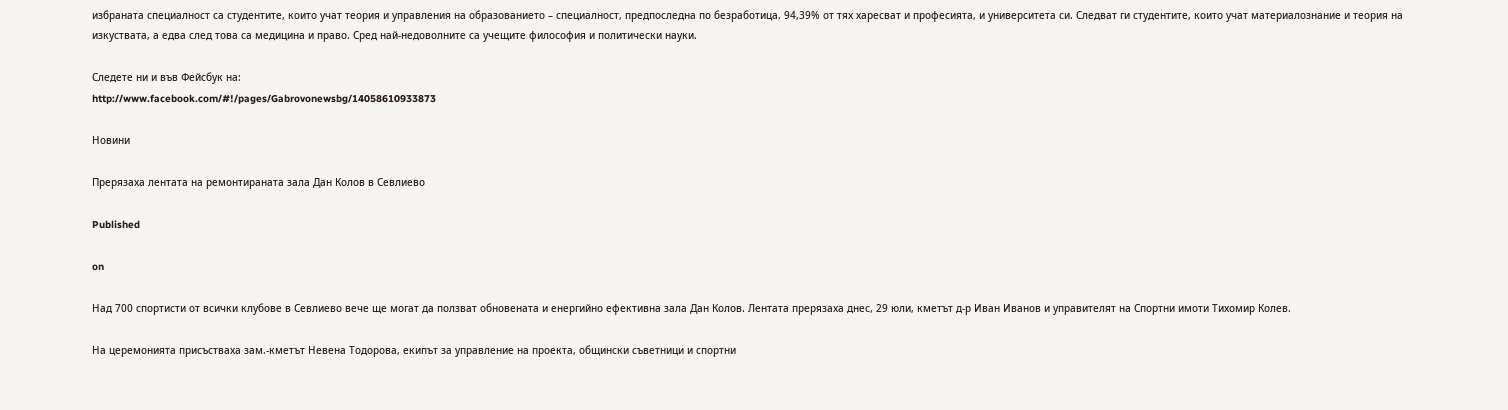избраната специалност са студентите, които учат теория и управления на образованието – специалност, предпоследна по безработица. 94,39% от тях харесват и професията, и университета си. Следват ги студентите, които учат материалознание и теория на изкуствата, а едва след това са медицина и право. Сред най-недоволните са учещите философия и политически науки.

Следете ни и във Фейсбук на:
http://www.facebook.com/#!/pages/Gabrovonewsbg/14058610933873

Новини

Прерязаха лентата на ремонтираната зала Дан Колов в Севлиево

Published

on

Над 700 спортисти от всички клубове в Севлиево вече ще могат да ползват обновената и енергийно ефективна зала Дан Колов. Лентата прерязаха днес, 29 юли, кметът д-р Иван Иванов и управителят на Спортни имоти Тихомир Колев.

На церемонията присъстваха зам.-кметът Невена Тодорова, екипът за управление на проекта, общински съветници и спортни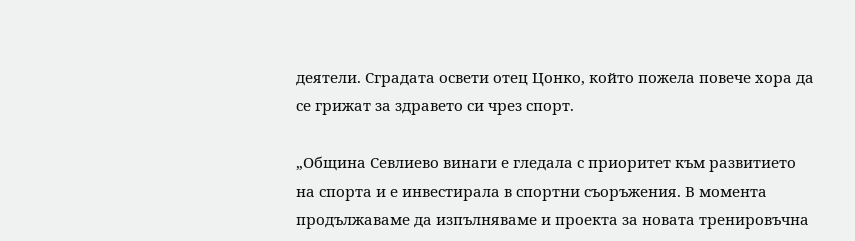деятели. Сградата освети отец Цонко, който пожела повече хора да се грижат за здравето си чрез спорт.

„Община Севлиево винаги е гледала с приоритет към развитието на спорта и е инвестирала в спортни съоръжения. В момента продължаваме да изпълняваме и проекта за новата тренировъчна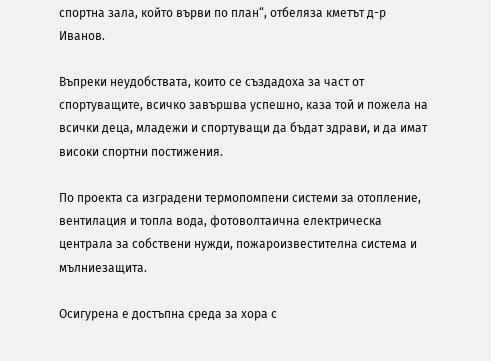спортна зала, който върви по план“, отбеляза кметът д-р Иванов.

Въпреки неудобствата, които се създадоха за част от спортуващите, всичко завършва успешно, каза той и пожела на всички деца, младежи и спортуващи да бъдат здрави, и да имат високи спортни постижения.

По проекта са изградени термопомпени системи за отопление, вентилация и топла вода, фотоволтаична електрическа централа за собствени нужди, пожароизвестителна система и мълниезащита.

Осигурена е достъпна среда за хора с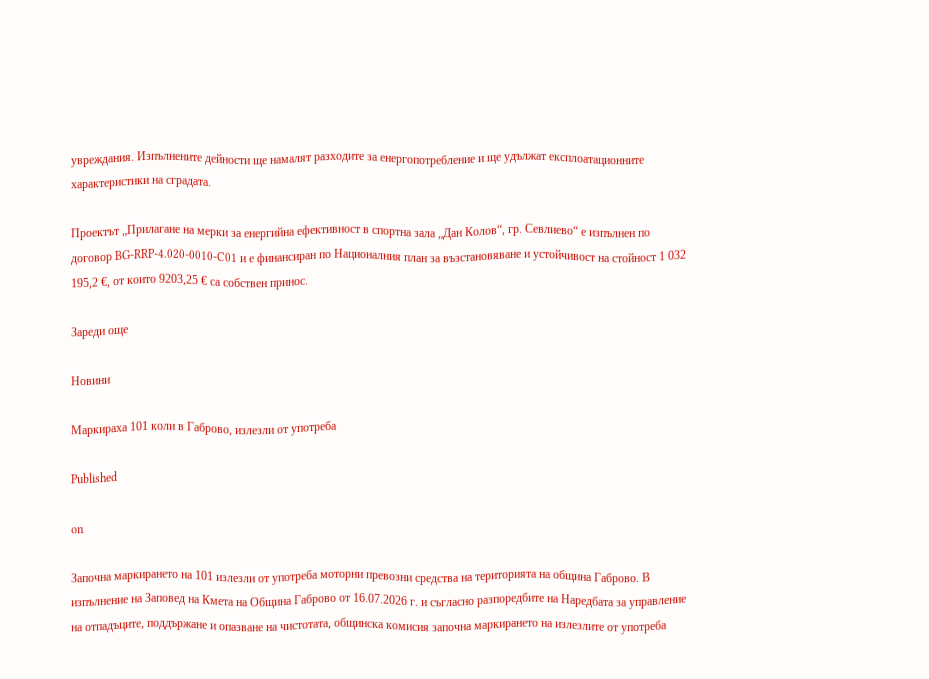увреждания. Изпълнените дейности ще намалят разходите за енергопотребление и ще удължат експлоатационните характеристики на сградата.

Проектът „Прилагане на мерки за енергийна ефективност в спортна зала „Дан Колов“, гр. Севлиево“ е изпълнен по договор BG-RRP-4.020-0010-C01 и е финансиран по Националния план за възстановяване и устойчивост на стойност 1 032 195,2 €, от които 9203,25 € са собствен принос.

Зареди още

Новини

Маркираха 101 коли в Габрово, излезли от употреба

Published

on

Започна маркирането на 101 излезли от употреба моторни превозни средства на територията на община Габрово. В изпълнение на Заповед на Кмета на Община Габрово от 16.07.2026 г. и съгласно разпоредбите на Наредбата за управление на отпадъците, поддържане и опазване на чистотата, общинска комисия започна маркирането на излезлите от употреба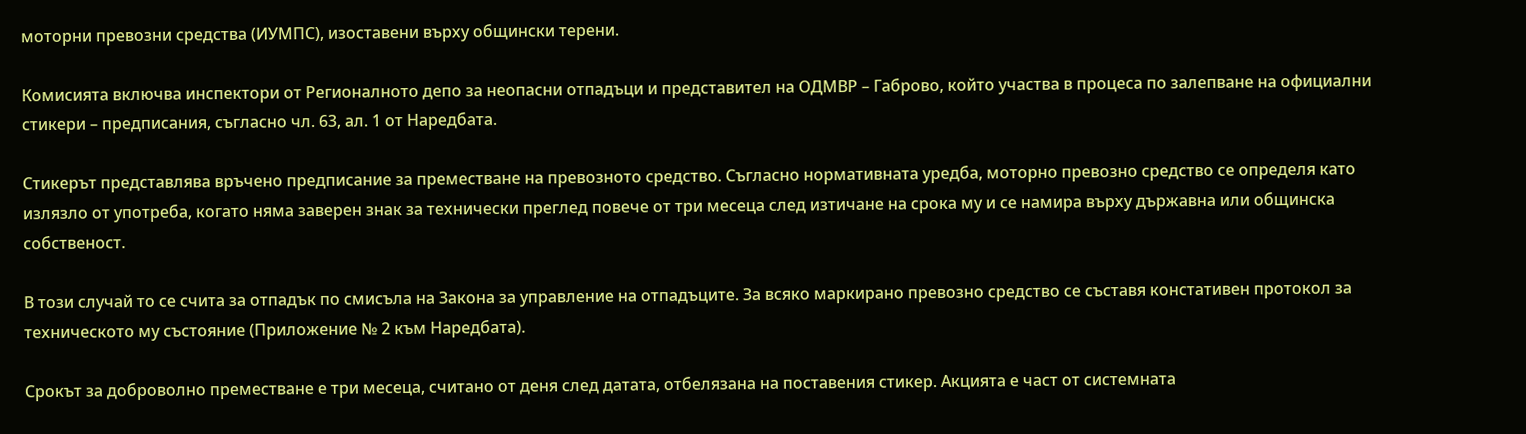моторни превозни средства (ИУМПС), изоставени върху общински терени.

Комисията включва инспектори от Регионалното депо за неопасни отпадъци и представител на ОДМВР – Габрово, който участва в процеса по залепване на официални стикери – предписания, съгласно чл. 63, ал. 1 от Наредбата.

Стикерът представлява връчено предписание за преместване на превозното средство. Съгласно нормативната уредба, моторно превозно средство се определя като излязло от употреба, когато няма заверен знак за технически преглед повече от три месеца след изтичане на срока му и се намира върху държавна или общинска собственост.

В този случай то се счита за отпадък по смисъла на Закона за управление на отпадъците. За всяко маркирано превозно средство се съставя констативен протокол за техническото му състояние (Приложение № 2 към Наредбата).

Срокът за доброволно преместване е три месеца, считано от деня след датата, отбелязана на поставения стикер. Акцията е част от системната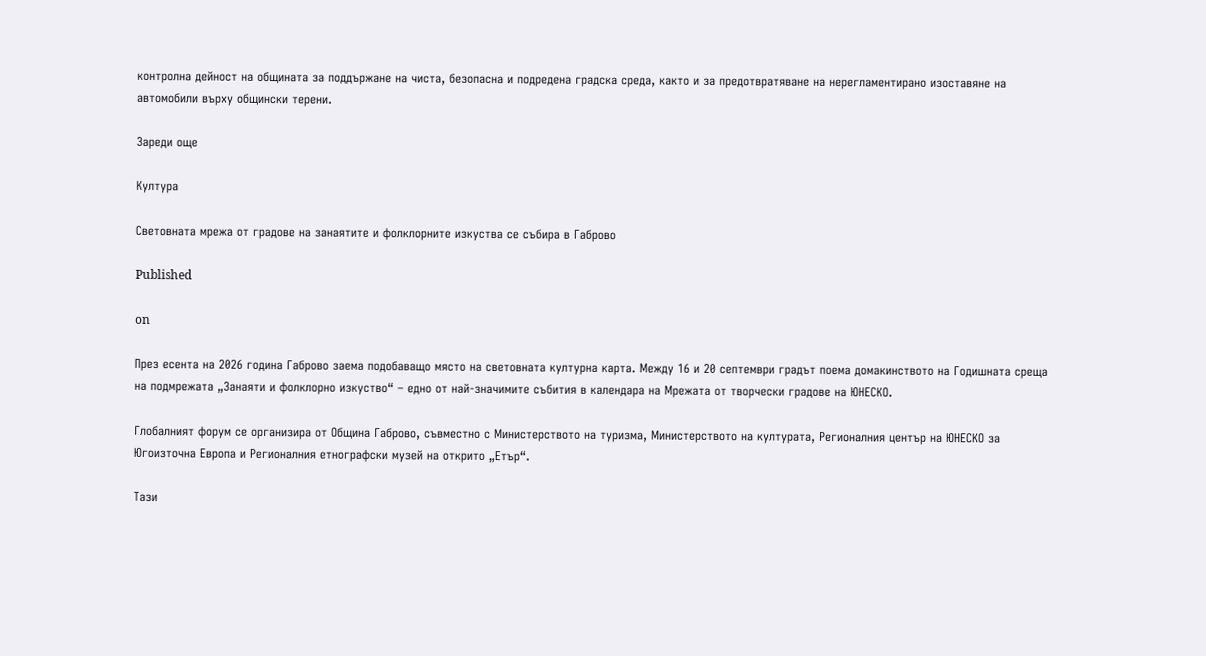контролна дейност на общината за поддържане на чиста, безопасна и подредена градска среда, както и за предотвратяване на нерегламентирано изоставяне на автомобили върху общински терени.

Зареди още

Култура

Световната мрежа от градове на занаятите и фолклорните изкуства се събира в Габрово

Published

on

През есента на 2026 година Габрово заема подобаващо място на световната културна карта. Между 16 и 20 септември градът поема домакинството на Годишната среща на подмрежата „Занаяти и фолклорно изкуство“ – едно от най-значимите събития в календара на Мрежата от творчески градове на ЮНЕСКО.

Глобалният форум се организира от Община Габрово, съвместно с Министерството на туризма, Министерството на културата, Регионалния център на ЮНЕСКО за Югоизточна Европа и Регионалния етнографски музей на открито „Етър“.

Тази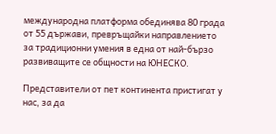международна платформа обединява 80 града от 55 държави, превръщайки направлението за традиционни умения в една от най-бързо развиващите се общности на ЮНЕСКО.

Представители от пет континента пристигат у нас, за да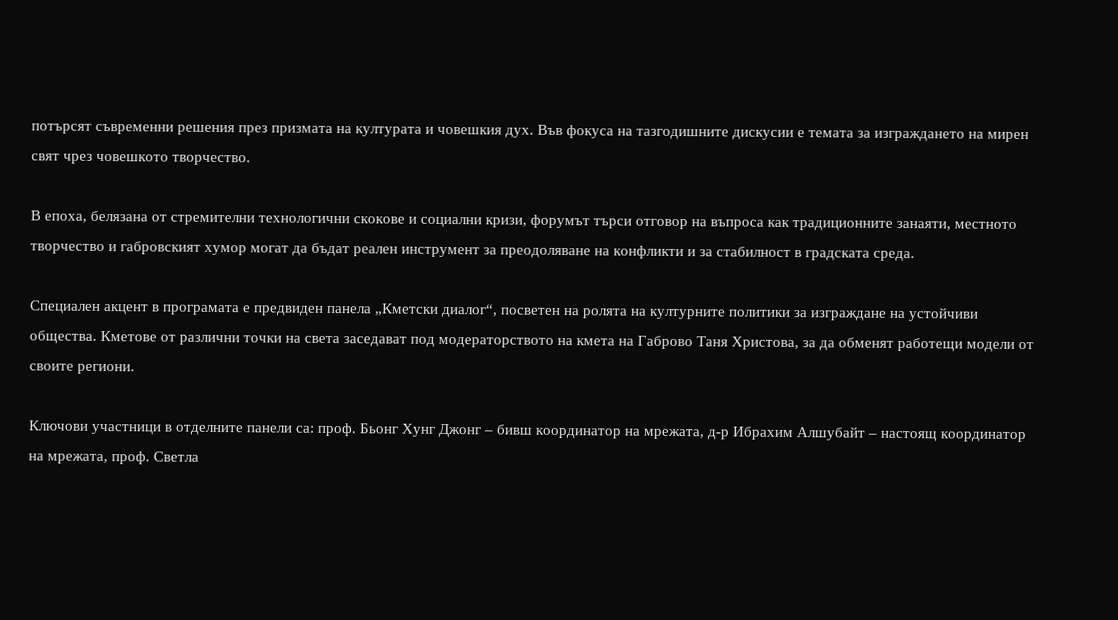потърсят съвременни решения през призмата на културата и човешкия дух. Във фокуса на тазгодишните дискусии е темата за изграждането на мирен свят чрез човешкото творчество.

В епоха, белязана от стремителни технологични скокове и социални кризи, форумът търси отговор на въпроса как традиционните занаяти, местното творчество и габровският хумор могат да бъдат реален инструмент за преодоляване на конфликти и за стабилност в градската среда.

Специален акцент в програмата е предвиден панела „Кметски диалог“, посветен на ролята на културните политики за изграждане на устойчиви общества. Кметове от различни точки на света заседават под модераторството на кмета на Габрово Таня Христова, за да обменят работещи модели от своите региони.

Ключови участници в отделните панели са: проф. Бьонг Хунг Джонг – бивш координатор на мрежата, д-р Ибрахим Алшубайт – настоящ координатор на мрежата, проф. Светла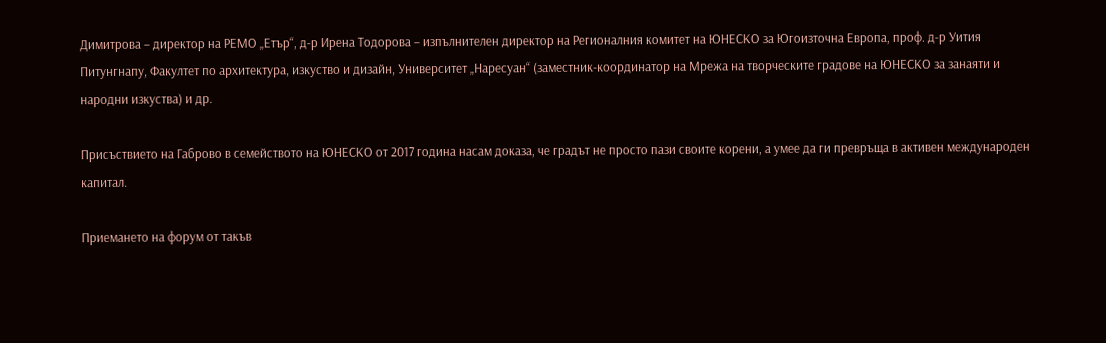Димитрова – директор на РЕМО „Етър“, д-р Ирена Тодорова – изпълнителен директор на Регионалния комитет на ЮНЕСКО за Югоизточна Европа, проф. д-р Уития Питунгнапу, Факултет по архитектура, изкуство и дизайн, Университет „Наресуан“ (заместник-координатор на Мрежа на творческите градове на ЮНЕСКО за занаяти и народни изкуства) и др.

Присъствието на Габрово в семейството на ЮНЕСКО от 2017 година насам доказа, че градът не просто пази своите корени, а умее да ги превръща в активен международен капитал.

Приемането на форум от такъв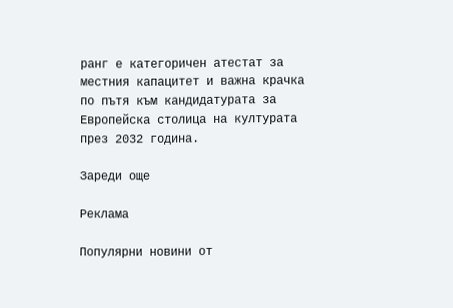ранг е категоричен атестат за местния капацитет и важна крачка по пътя към кандидатурата за Европейска столица на културата през 2032 година.

Зареди още

Реклама

Популярни новини от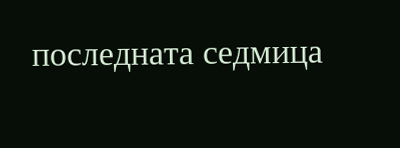последната седмица